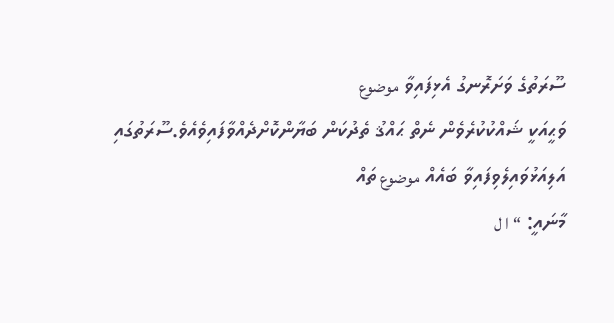ސޫރަތުގެ ވަށަރޮނގު އެޅިފައިވާ موضوع
ވަޙީއަކީ ޝައްކުކުރެވެން ނެތް ޙައްޤު ތެދުކަން ބަޔާންކޮށްދެއްވާފައިވެއެވެ.ސޫރަތުގައި އަލިއަޅުވައިލެވިފައިވާ ބައެއް موضوع ތައް
މާނައީ: “ا ل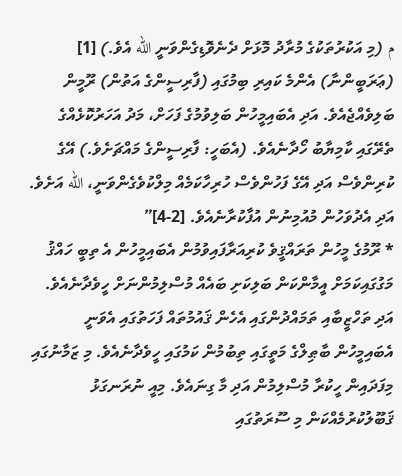م (މި އަކުރުތަކުގެ މުރާދު މޮޅަށް ދެނެވޮޑިގެންވަނީ الله އެވެ.) [1] (ޢަރަބީންނާ) އެންމެ ކައިރި ބިމުގައި (ފާރިސީންގެ އަތުން) ރޫމީން ބަލިވެއްޖެއެވެ. އަދި އެބައިމީހުން ބަލިވުމުގެ ފަހަށް، މަދު އަހަރުކޮޅެއްގެ ތެރޭގައި ކާމިޔާބު ހޯދާނެއެވެ. (އެބަހީ: ފާރިސީންގެ މައްޗަށެވެ.) އޭގެ ކުރިންވެސް އަދި އޭގެ ފަހުންވެސް ހުރިހާކަމެއް މިލްކުވެގެންވަނީ، الله އަށެވެ. އަދި އެދުވަހުން މުއުމިނުން އުފާކުރާނެއެވެ. [2-4]”
* ރޫމުގެ މީހުން ތަރައްޤީވެ ކުރިއަރާފައިވުމުން އެބައިމީހުން އެ ތިބީ ހައްޤު މަގުގައިކަމަށް އީމާންކަން ބަލިކަށި ބައެއް މުސްލިމުންނަށް ހީވެދާނެއެވެ. އަދި ތަހްޒީބާއި ތަމައްދުންގައި އެހެން ޤައުމުތައް ފަހަތުގައި އެވަނީ އެބައިމީހުން ބާޠިލްގެ މަތީގައި ތިބުމުން ކަމުގައި ހީވެދާނެއެވެ. މި ޒަމާނުގައި މިފަދައިން ހީކުރާ މުސްލިމުން އަދި މާ ގިނައެވެ. މިއީ ނުރަނގަޅު ޤަބޫލުކުރުމެއްކަން މި ސޫރަތުގައި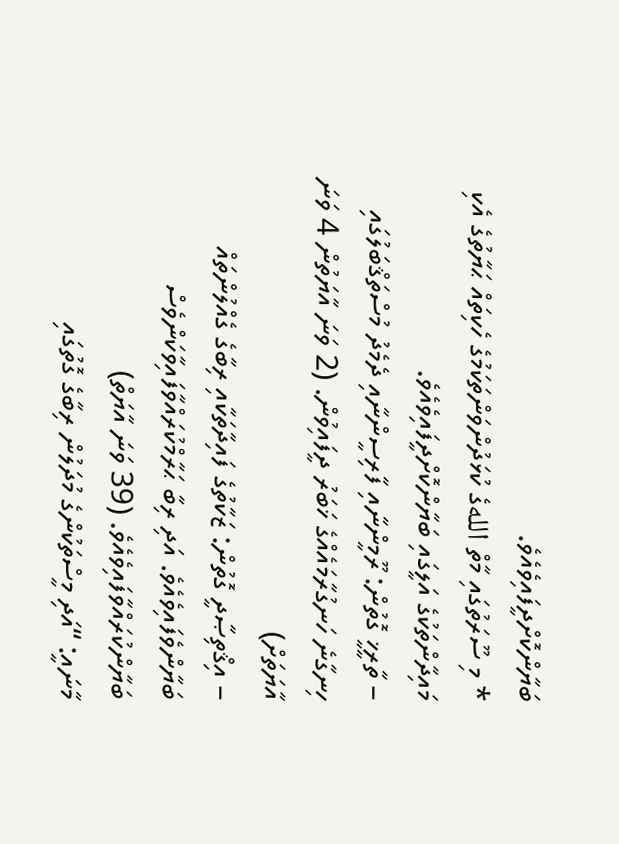ބަޔާންކޮށްދީފައިވެއެވެ.
* މި ސޫރަތުގައި މާތް اللهގެ ކުޅަދުންވަންތަކަމުގެ ހެކިތައް ޙަޔާތުގެ އެކި މައިދާންތަކުގެ އަލީގައި ބަޔާންކޮށްދީފައިވެއެވެ.
– ތާރީޚީ ގޮތުން: ރޫމީންނާއި ފާރިސީންނާއި ދެމެދު މުސްތަޤްބަލުގައި ހިނގާނެ ހަނގުރާމައެއްގެ ޚަބަރު ދީފައިވުން. (2 ވަނަ އާޔަތުން 4 ވަނަ އާޔަތަށް)
– އިޤްތިޞާދީ ގޮތުން: ޒަކާތުގެ ފައިދާތަކާއި ރިބާގެ ގެއްލުންތައް ބަޔާންވެފައިވެއެވެ. އަދި ރިބާ ޙަރާމްކުރައްވާފައިވާކަންވެސް ބަޔާންކުރައްވާފައިވެއެވެ. (39 ވަނަ އާޔަތް)
މާނައީ: “އަދި މީސްތަކުންގެ މުދަލުން ރިބާގެ ގޮތުގައި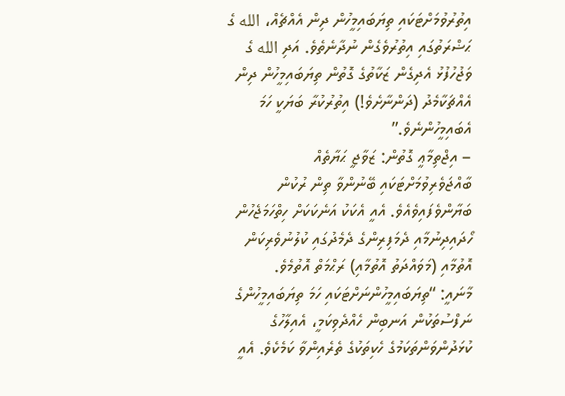އިތުރުވުމަށްޓަކައި ތިޔަބައިމީހުން ދިން އެއްޗެއް، الله ގެ ޙަޟްރަތުގައި އިތުރުވެގެން ނުދާނެތެވެ. އަދި الله ގެ ވަޖުހުފުޅު އެދިގެން ޒަކާތުގެ ގޮތުން ތިޔަބައިމީހުން ދިން އެއްޗަކާމެދު (ދަންނާށެވެ!) އިތުރުކުރާ ބަޔަކީ ހަމަ އެބައިމީހުންނެވެ.”
– އިޖްތިމާޢީ ގޮތުން: ޒަވާޖީ ޙަޔާތެއް ބާއްޖަވެރިވުމަށްޓަކައި ބޭނުންވާ ތިން ރުކުން ބަޔާންވެފައިވެއެވެ. އެއީ އެކަކު އަނެކަކަށް ހިތްހަމަޖެހުން ހޯދައިދިނުމާއި ދެމަފިރިންގެ ދެމެދުގައި ކުލުނުވެރިކަން އޮތުމާއި (މަވައްދަތު އޮތުމާއި) ރަޙްމަތް އޮތުމެވެ.
މާނައީ: “ތިޔަބައިމީހުންނަށްޓަކައި ހަމަ ތިޔަބައިމީހުންގެ ނަފްސުތަކުން އަނބިން ހެއްދެވިކަމީ، އެއިލާހުގެ ކުޅަދުންވަންތަކަމުގެ ހެކިތަކުގެ ތެރެއިންވާ ކަމެކެވެ. އެއީ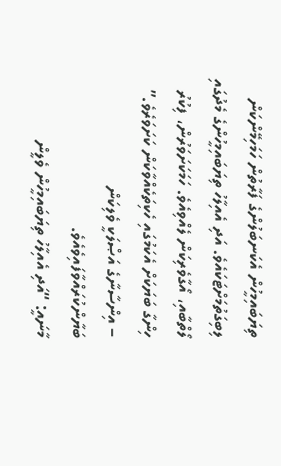ތިޔަބައިމީހުން އެކަނބަލުންގެ ފަރާތުން ހަމަހިމޭންކަން ލިބިގަތުމަށްޓަކައެވެ. އަދި އެއިލާހު ތިޔަބައިމީހުންގެ މެދުގައި ލޯތްބާއި، އޯގާވެރިކަން ލެއްވިއެވެ. ހަމަކަށަވަރުން، ފިކުރު ހިންގާ ބަޔަކަށް އެކަމުގައި ހެކިތަކެއްވާކަން ކަށަވަރެވެ.”
– އިންސާނާގެ އަޞްލަކީ ވެލިކަން ބަޔާންކުރައްވާފައިވެއެވެ.
މާނައީ: “އަދި އެއިލާހު ތިޔަބައިމީހުން ވެލީން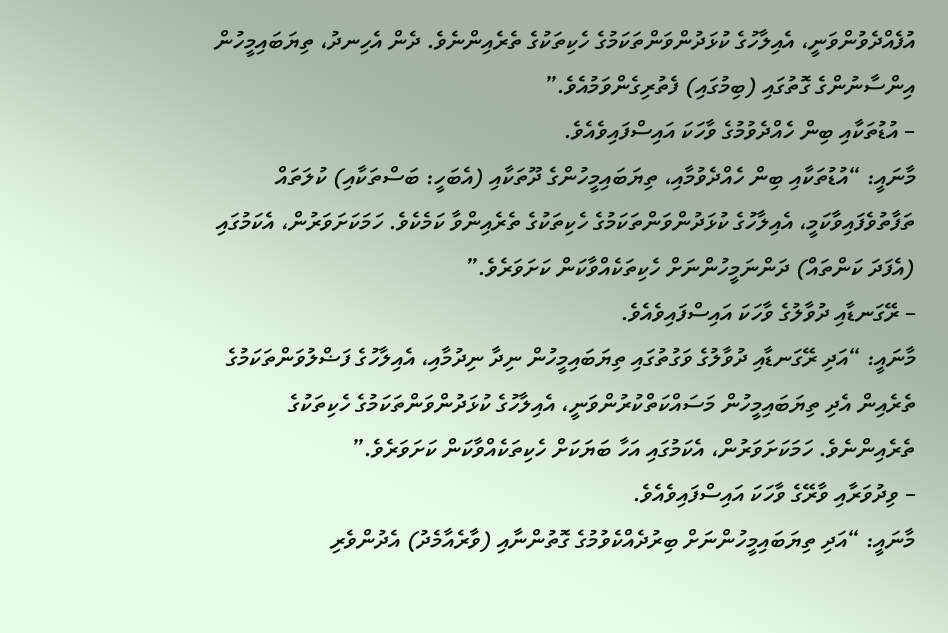އުފެއްދެވުންވަނީ، އެއިލާހުގެ ކުޅަދުންވަންތަކަމުގެ ހެކިތަކުގެ ތެރެއިންނެވެ. ދެން އެހިނދު، ތިޔަބައިމީހުން އިންސާނުންގެ ގޮތުގައި (ބިމުގައި) ފެތުރިގެންވަމުއެވެ.”
– އުޑުތަކާއި ބިން ހެއްދެވުމުގެ ވާހަކަ އައިސްފައިވެއެވެ.
މާނައީ: “އުޑުތަކާއި ބިން ހެއްދެވުމާއި، ތިޔަބައިމީހުންގެ ދޫތަކާއި (އެބަހީ: ބަސްތަކާއި) ކުލަތައް ތަފާތުވެފައިވާކަމީ، އެއިލާހުގެ ކުޅަދުންވަންތަކަމުގެ ހެކިތަކުގެ ތެރެއިންވާ ކަމެކެވެ. ހަމަކަށަވަރުން، އެކަމުގައި (އެފަދަ ކަންތައް) ދަންނަމީހުންނަށް ހެކިތަކެއްވާކަން ކަށަވަރެވެ.”
– ރޭގަނޑާއި ދުވާލުގެ ވާހަކަ އައިސްފައިވެއެވެ.
މާނައީ: “އަދި ރޭގަނޑާއި ދުވާލުގެ ވަގުތުގައި ތިޔަބައިމީހުން ނިދާ ނިދުމާއި، އެއިލާހުގެ ފަޟްލުވަންތަކަމުގެ ތެރެއިން އެދި ތިޔަބައިމީހުން މަސައްކަތްކުރުންވަނީ، އެއިލާހުގެ ކުޅަދުންވަންތަކަމުގެ ހެކިތަކުގެ ތެރެއިންނެވެ. ހަމަކަށަވަރުން، އެކަމުގައި އަހާ ބަޔަކަށް ހެކިތަކެއްވާކަން ކަށަވަރެވެ.”
– ވިދުވަރާއި ވާރޭގެ ވާހަކަ އައިސްފައިވެއެވެ.
މާނައީ: “އަދި ތިޔަބައިމީހުންނަށް ބިރުދެއްކެވުމުގެ ގޮތުންނާއި (ވާރެއާމެދު) އެދުންވެރި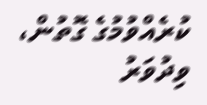ކުރެއްވުމުގެ ގޮތުން، ވިދުވަރު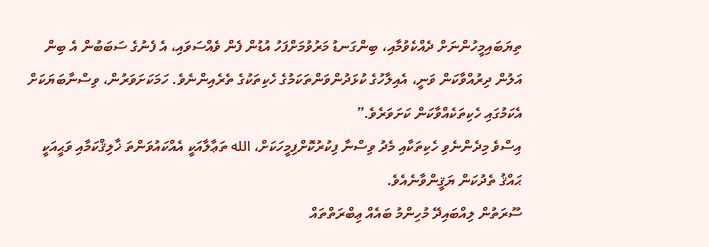ތިޔަބައިމީހުންނަށް ދެއްކެވުމާއި، ބިންގަނޑު މަރުވުމަށްފަހު އުޑުން ފެން ވެއްސަވައި، އެ ފެނުގެ ސަބަބުން އެ ބިން އަލުން ދިރުއްވާކަން ވަނީ، އެއިލާހުގެ ކުޅަދުންވަންތަކަމުގެ ހެކިތަކުގެ ތެރެއިންނެވެ. ހަމަކަށަވަރުން، ވިސްނާބަޔަކަށް އެކަމުގައި ހެކިތަކެއްވާކަން ކަށަވަރެވެ.”
އިސްވެ މިދެންނެވި ހެކިތަކާއި މެދު ވިސްނާ ފިކުރުކޮށްފިމީހަކަށް، الله ތަޢާލާއަކީ އެއްކައުވަންތަ ޚާލިޤްކަމާއި ވަޙީއަކީ ޙައްޤު ތެދުކަން ޔަޤީންވާނެއެވެ.
ސޫރަތުން ލިއްބައިދޭ މުހިންމު ބައެއް ޢިބްރަތްތައް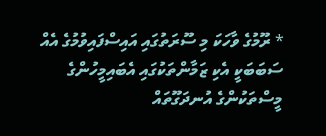* ރޫމުގެ ވާހަކަ މި ސޫރަތުގައި އައިސްފައިވުމުގެ އެއް ސަބަބަކީ އެކި ޒަމާންތަކުގައި އެބައިމީހުންގެ މީސްތަކުންގެ އުނދަގޫތައް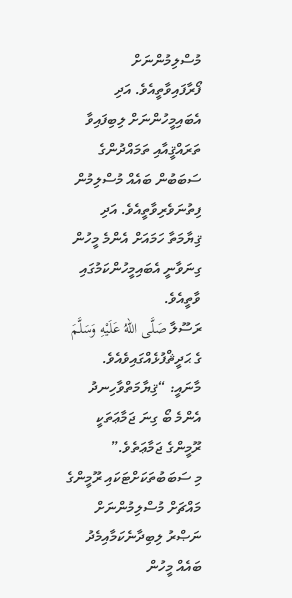މުސްލިމުންނަށް ފޯރާފައިވާތީއެވެ. އަދި އެބައިމީހުންނަށް ލިބިފައިވާ ތަރައްޤީއާއި ތަމައްދުންގެ ސަބަބުން ބައެއް މުސްލިމުން ފިތުނަވެރިވާތީއެވެ. އަދި ޤިޔާމަތާ ހަމައަށް އެންމެ މީހުން ގިނަވާނީ އެބައިމީހުންކަމުގައި ވާތީއެވެ.
ރަސޫލާ صَلَّى اللهُ عَلَيْهِ وَسَلَّمَ ގެ ޙަދީޘްފުޅެއްގައިވެއެވެ.
މާނައީ: “ޤިޔާމަތްވާހިނދު އެންމެ ބޯ ގިނަ ޖަމާޢަތަކީ ރޫމީންގެ ޖަމާޢަތެވެ.”
މި ސަބަބުތަކަށްޓަކައި ރޫމީންގެ މައްޗަށް މުސްލިމުންނަށް ނަޞްރު ލިބިދާނެކަމާއިމެދު ބައެއް މީހުން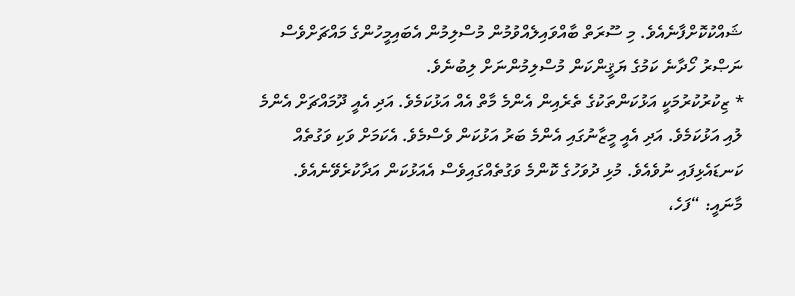ޝައްކުކޮށްފާނެއެވެ. މި ސޫރަތް ބާއްވައިލެއްވުމުން މުސްލިމުން އެބައިމީހުންގެ މައްޗަށްވެސް ނަޞްރު ހޯދާނެ ކަމުގެ ޔަޤީންކަން މުސްލިމުންނަށް ލިބުނެވެ.
* ޒިކުރުކުރުމަކީ އަޅުކަންތަކުގެ ތެރެއިން އެންމެ މާތް އެއް އަޅުކަމެވެ. އަދި އެއީ ދޫމައްޗަށް އެންމެ ލުއި އަޅުކަމެވެ. އަދި އެއީ މީޒާނުގައި އެންމެ ބަރު އަޅުކަން ވެސްމެވެ. އެކަމަށް ވަކި ވަގުތެއް ކަނޑައެޅިފައި ނުވެއެވެ. މުޅި ދުވަހުގެ ކޮންމެ ވަގުތެއްގައިވެސް އެއަޅުކަން އަދާކުރެވޭނެއެވެ.
މާނައީ: “ފަހެ،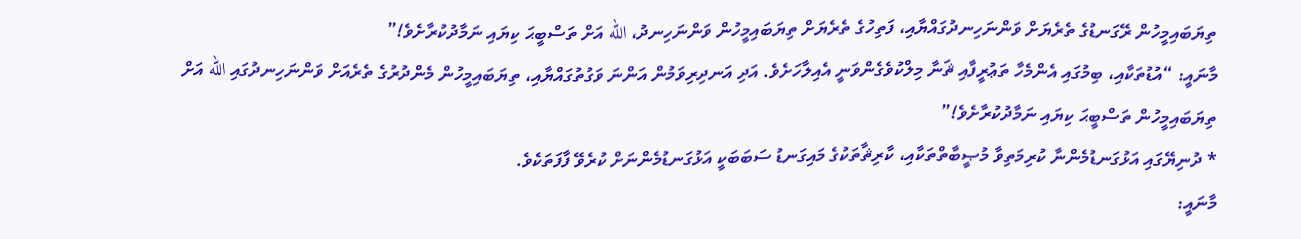ތިޔަބައިމީހުން ރޭގަނޑުގެ ތެރެޔަށް ވަންނަހިނދުގައްޔާއި، ފަތިހުގެ ތެރެޔަށް ތިޔަބައިމީހުން ވަންނަހިނދު، الله އަށް ތަސްބީޙަ ކިޔައި ނަމާދުކުރާށެވެ!”
މާނައީ: “އުޑުތަކާއި، ބިމުގައި އެންމެހާ ތަޢުރީފާއި ޘަނާ މިލްކުވެގެންވަނީ އެއިލާހަށެވެ. އަދި އަނދިރިވަމުން އަންނަ ވަގުތުގައްޔާއި، ތިޔަބައިމީހުން މެންދުރުގެ ތެރެއަށް ވަންނަހިނދުގައި الله އަށް ތިޔަބައިމީހުން ތަސްބީޙަ ކިޔައި ނަމާދުކުރާށެވެ!”
* ދުނިޔޭގައި އަޅުގަނޑުމެންނާ ކުރިމަތިވާ މުޞީބާތްތަކާއި، ކާރިޘާތަކުގެ މައިގަނޑު ސަބަބަކީ އަޅުގަނޑުމެންނަށް ކުރެވޭ ފާފަތަކެވެ.
މާނައީ: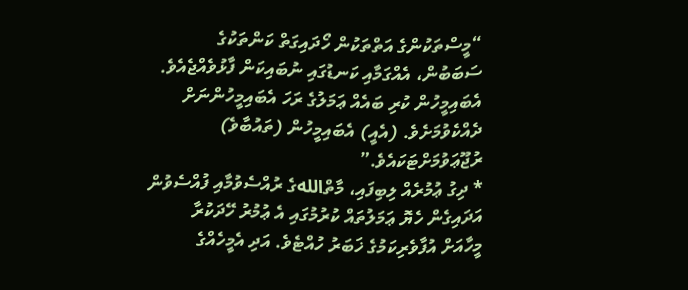“މީސްތަކުންގެ އަތްތަކުން ހޯދައިގަތް ކަންތަކުގެ ސަބަބުން، އެއްގަމާއި ކަނޑުގައި ނުބައިކަން ފާޅުވެއްޖެއެވެ. އެބައިމީހުން ކުރި ބައެއް ޢަމަލުގެ ރަހަ އެބައިމީހުންނަށް ދެއްކެވުމަށެވެ. (އެއީ) އެބައިމީހުން (ތައުބާވެ) ރުޖޫޢަވުމަށްޓަކައެވެ.”
* ދިގު ޢުމުރެއް ލިބިފައި، މާތްاللهގެ ރުއްސެވުމާއި ފުއްސެވުން އަދައިގެން ހެޔޮ ޢަމަލުތައް ކުރުމުގައި އެ ޢުމުރު ހޭދަކުރާ މީހާއަށް އުފާވެރިކަމުގެ ޚަބަރު ހުއްޓެވެ. އަދި އެމީހެއްގެ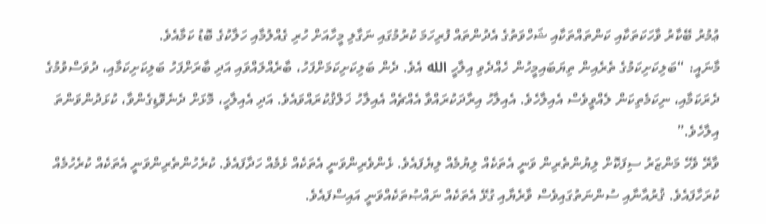ޢުމުރު ބޭކާރު ވާހަކަތަކާއި ކަންތައްތަކާއި ޝަހްވަތުގެ އެދުންތައް ފުރިހަމަ ކުރުމުގައި ނަގާލި މީހާއަށް ހުރި ގެއްލުމާއި ހަލާކުގެ ބޮޑު ކަމާއެވެ.
މާނައީ: “ބަލިކަށިކަމުގެ ތެރެއިން ތިޔަބައިމީހުން ހެއްދެވި އިލާހީ الله އެވެ. ދެން ބަލިކަށިކަމަށްފަހު، ބާރެއްލައްވައި އަދި ބާރަށްފަހު ބަލިކަށިކަމާއި، ދުވަސްވުމުގެ ދެރަކަމާއި، ނިކަމެތިކަން ލެއްވީވެސް އެއިލާހެވެ. އެއިލާހު އިރާދަކުރައްވާ އެއްޗެއް އެއިލާހު ޚަލްޤުކުރައްވައެވެ. އަދި އެއިލާހީ، މޮޅަށް ދެނެވޮޑިގެންވާ، ކުޅަދުންވަންތަ އިލާހެވެ.”
ވާރޭ ވެހޭ މަންޒަރު ސިފަކޮށް ލިޔުންތެރިން ވަނީ އެތަކެއް ލިޔުމެއް ލިޔެފައެވެ. ޅެންވެރިންވަނީ އެތަކެއް ޅެމެއް ހަދާފައެވެ. ކުރެހުންތެރިންވަނީ އެތަކެއް ކުރެހުމެއް ކުރަހާފައެވެ. ޤުރުއާނާއި ސުންނަތުގައިވެސް ވާރެޔާއި ގުޅޭ އެތަކެއް ނައްޞުތަކެއްވަނީ އައިސްފައެވެ.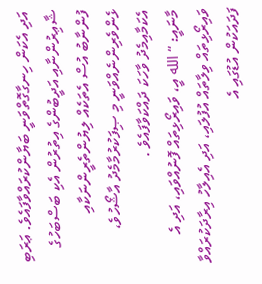އަދި އެކަން ހިނގާގޮތްވަނީ ބަޔާންކުރައްވާފައެވެ. ޢަރަބި ޝާޢިރުންނާއި އަދީބުންގެ އިތުރުން އެކި ބަސްބަހުގެ ފުންނާބު އުސް އެތަކެއް ލިޔުންތެރީންނަކާއި ޅެންވެރިންނެއްވަނީ މި ޞިފަކުރުމާމެދު އާޝޯހުވެ، އެކަމާއިމެދު ވާހަކަ ދައްކަވާފައެވެ .
މާނައީ: “الله އީ، ވައިރޯޅިތައް ފޮނުއްވައި، އަދި އެ ވައިރޯޅިތައް ވިލާތައް އުފުލައި، އަދި އެއިލާހު އިރާދަކުރައްވާ ފަދައަކުން އުޑުގައި އެ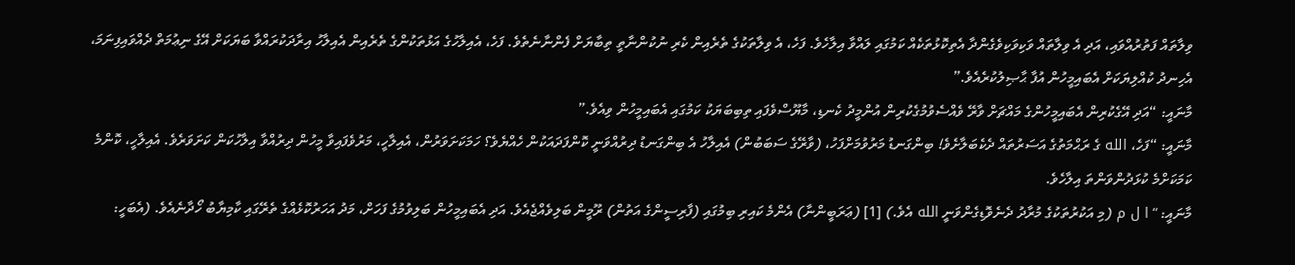ވިލާތައް ފަތުރުއްވައި، އަދި އެ ވިލާތައް ވަކިވަކިވެގެންދާ އެތިކޮޅުތަކެއް ކަމުގައި ލައްވާ އިލާހެވެ. ފަހެ، އެ ވިލާތަކުގެ ތެރެއިން ކެރި ނުކުންނާތީ ތިބާޔަށް ފެންނާނެތެވެ. ފަހެ، އެއިލާހުގެ އަޅުތަކުންގެ ތެރެއިން އެއިލާހު އިރާދަކުރައްވާ ބަޔަކަށް އޭގެ ނިޢުމަތް ދެއްވައިފިނަމަ، އެހިނދު ކުއްލިޔަކަށް އެބައިމީހުން އުފާ ޙާޞިލުކުރެއެވެ.”
މާނައީ: “އަދި އޭގެކުރިން އެބައިމީހުންގެ މައްޗަށް ވާރޭ ވެއްސެވުމުގެކުރިން އުންމީދު ކެނޑި، މާޔޫސްވެފައި ތިބިބަޔަކު ކަމުގައި އެބައިމީހުން ވިއެވެ.”
މާނައީ: “ފަހެ، الله ގެ ރަޙްމަތުގެ އަސަރުތައް ދެކެބަލާށެވެ! ބިންގަނޑު މަރުވުމަށްފަހު، (ވާރޭގެ ސަބަބުން) އެއިލާހު އެ ބިންގަނޑު ދިރުއްވަނީ ކޮންފަދައަކުން ހެއްޔެވެ؟ ހަމަކަށަވަރުން، އެއިލާހީ، މަރުވެފައިވާ މީހުން ދިރުއްވާ އިލާހުކަން ކަށަވަރެވެ. އެއިލާހީ، ކޮންމެ ކަމަކަށްމެ ކުޅަދުންވަންތަ އިލާހެވެ.
މާނައީ: “ا ل م (މި އަކުރުތަކުގެ މުރާދު ދެނެވޮޑިގެންވަނީ الله އެވެ.) [1] (ޢަރަބީންނާ) އެންމެ ކައިރި ބިމުގައި (ފާރިސީންގެ އަތުން) ރޫމީން ބަލިވެއްޖެއެވެ. އަދި އެބައިމީހުން ބަލިވުމުގެ ފަހަށް، މަދު އަހަރުކޮޅެއްގެ ތެރޭގައި ކާމިޔާބު ހޯދާނެއެވެ. (އެބަހީ: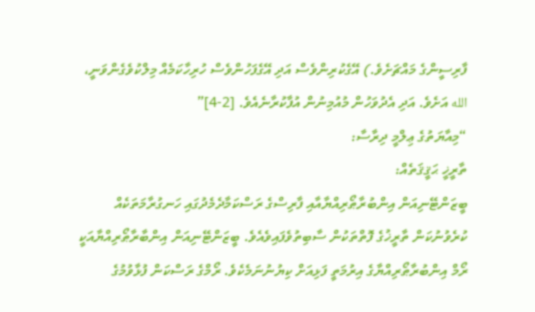ފާރިސީންގެ މައްޗަށެވެ.) އޭގެކުރިންވެސް އަދި އޭގެފަހުންވެސް ހުރިހާކަމެއް މިލްކުވެގެންވަނީ، الله އަށެވެ. އަދި އެދުވަހުން މުއުމިނުން އުފާކުރާނެއެވެ. [2-4]”
“މިއާޔަތުގެ ޢިލްމީ ދިރާސާ:
ތާރީޚީ ޙަޤީޤަތެއް:
ބީޒަންޓޭނިއަން އިންބުރާޠޯރިއްޔާއާއި ފާރިސްގެ ރަސްކަމާދެމެދުގައި ހަނގުރާމަތަކެއް ކުރެވުނުކަން ތާރީޚުގެ ފޮތްތަކުން ސާބިތުވެފައިވެއެވެ. ބީޒަންޓޭނިއަން އިންބާރާޠޯރިއްޔާއަކީ ރޯމް އިންބުރާޠޯރިއްޔާގެ އިރުމަތީ ފަޅިއަށް ކިޔުނުނަމެކެވެ. ރޯމްގެ ރަސްކަން ފުޅާވުމުގެ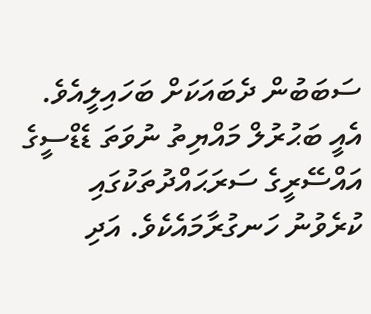ސަބަބުން ދެބައަކަށް ބަހައިލީއެވެ. އެއީ ބަޙުރުލް މައްޔިތު ނުވަތަ ޑެޑްސީގެ އައްސޭރީގެ ސަރަޙައްދުތަކުގައި ކުރެވުނު ހަނގުރާމައެކެވެ. އަދި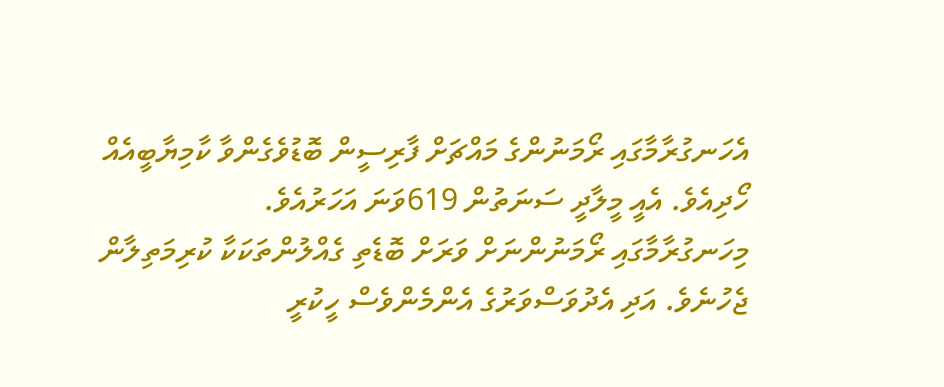އެހަނގުރާމާގައި ރޯމަނުންގެ މައްޗަށް ފާރިސީން ބޮޑުވެގެންވާ ކާމިޔާބީއެއް ހޯދިއެވެ. އެއީ މީލާދީ ސަނަތުން 619ވަނަ އަހަރުއެވެ.
މިހަނގުރާމާގައި ރޯމަނުންނަށް ވަރަށް ބޮޑެތި ގެއްލުންތަކަކާ ކުރިމަތިލާން ޖެހުނެވެ. އަދި އެދުވަސްވަރުގެ އެންމެންވެސް ހީކުރީ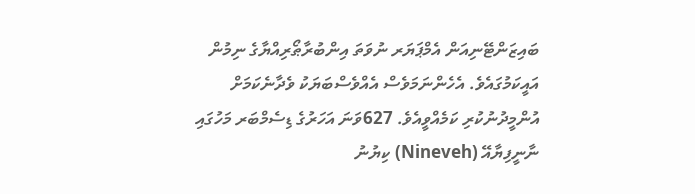ބައިޒަންޓޭނިއަން އެމްޕަޔަރ ނުވަތަ އިންބުރާޠޯރިއްޔާގެ ނިމުން އައީކަމުގައެވެ. އެހެންނަމަވެސް އެއްވެސްބަޔަކު ވެދާނެކަމަށް އުންމީދުނުކުރި ކަމެއްވީއެވެ. 627ވަނަ އަހަރުގެ ޑިސެމްބަރ މަހުގައި ނާނީފިޔާއޭ (Nineveh) ކިޔުނު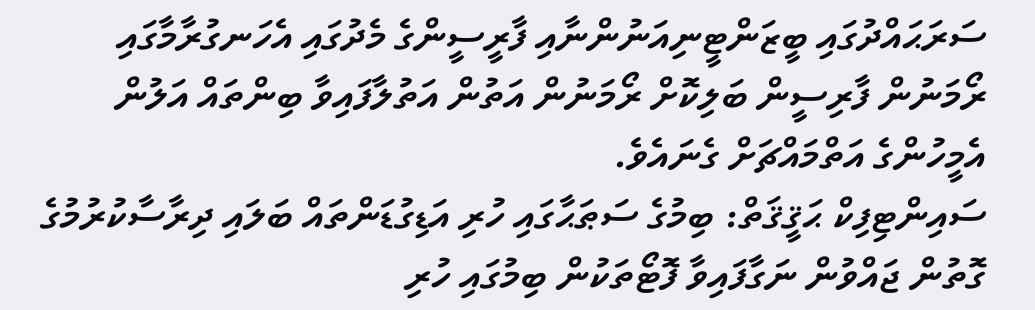ސަރަޙައްދުގައި ބީޒަންޓީނިއަނުންނާއި ފާރީސީންގެ މެދުގައި އެހަނގުރާމާގައި ރޯމަނުން ފާރިސީން ބަލިކޮށް ރޯމަނުން އަތުން އަތުލާފައިވާ ބިންތައް އަލުން އެމީހުންގެ އަތްމައްޗަށް ގެނައެވެ.
ސައިންޓިފިކް ޙަޤީޤަތް: ބިމުގެ ސަޠަޙާގައި ހުރި އަޑިގުޑަންތައް ބަލައި ދިރާސާކުރުމުގެ ގޮތުން ޖައްވުން ނަގާފައިވާ ފޮޓޯތަކުން ބިމުގައި ހުރި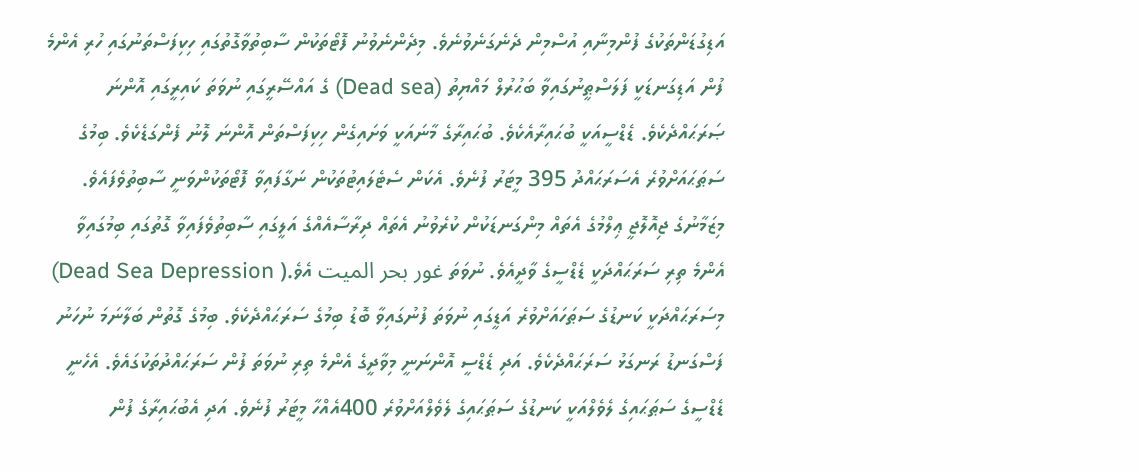އަޑިގުޑަންތަކުގެ ފުންމިނާއި އުސްމިން ދެނެގަނެވުނެވެ. މިދެންނެވުނު ފޮޓޯތަކުން ސާބިތުވާގޮތުގައި ހިކިފަސްތަނުގައި ހުރި އެންމެ ފުން އަޑިގަނޑަކީ ފަލަސްޠީނުގައިވާ ބަޙުރުލް މައްޔިތު (Dead sea) ގެ އައްސޭރީގައި ނުވަތަ ކައިރީގައި އޮންނަ ޞަރަޙައްދެކެވެ. ޑެޑްސީއަކީ ބުޙައިރާއެކެވެ. ބުޙައިރާގެ މާނައަކީ ވަށައިގެން ހިކިފަސްތަން އޮންނަ ލޮނު ފެންގަޑެކެވެ. ބިމުގެ ސަޠަޙައަށްވުރެ އެސަރަޙައްދު 395 މީޓަރު ފުނެވެ. އެކަން ސެޓެލައިޓުތަކުން ނަގާފައިވާ ފޮޓޯތަކުންވަނީ ސާބިތުވެފައެވެ.
މިޒަމާނުގެ ޖިއޮލޮޖީ ޢިލްމުގެ އެތައް މިންގަނޑަކުން ކުރެވުނު އެތައް ދިރާސާއެއްގެ އަލީގައި ސާބިތުވެފައިވާ ގޮތުގައި ބިމުގައިވާ އެންމެ ތިރި ސަރަޙައްދަކީ ޑެޑްސީގެ ވާދީއެވެ. ނުވަތަ غور بحر الميت އެވެ.( Dead Sea Depression) މިސަރަޙައްދަކީ ކަނޑުގެ ސަޠަހައަށްވުރެ އަޑީގައި ނުވަތަ ފުނުގައިވާ ބޮޑު ބިމުގެ ސަރަޙައްދެކެވެ. ބިމުގެ ގޮތުން ބަލާނަމަ ނުހަނު ފަސްގަނޑު ރަނގަޅު ސަރަޙައްދެކެވެ. އަދި ޑެޑްސީ އޮންނަނީ މިވާދީގެ އެންމެ ތިރި ނުވަތަ ފުން ސަރަޙައްދުތަކުގައެވެ. އެހެނީ ޑެޑްސީގެ ސަޠަޙައިގެ ލެވެލްއަކީ ކަނޑުގެ ސަޠަޙައިގެ ލެވެލްއަށްވުރެ 400އެއްހާ މީޓަރު ފުނެވެ. އަދި އެބުޙައިރާގެ ފުން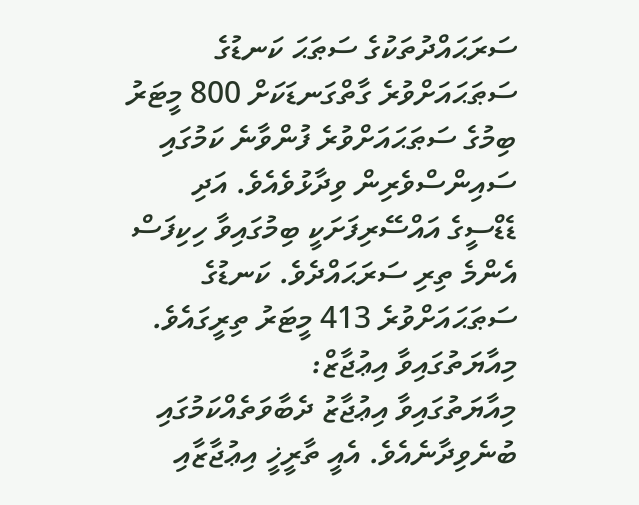ސަރަޙައްދުތަކުގެ ސަޠަޙަ ކަނޑުގެ ސަޠަޙައަށްވުރެ ގާތްގަނޑަކަށް 800 މީޓަރު ބިމުގެ ސަޠަޙައަށްވުރެ ފުންވާނެ ކަމުގައި ސައިންސްވެރިން ވިދާޅުވެއެވެ. އަދި ޑެޑްސީގެ އައްސޭރިފަށަކީ ބިމުގައިވާ ހިކިފަސް އެންމެ ތިރި ސަރަޙައްދެވެ. ކަނޑުގެ ސަޠަޙައަށްވުރެ 413 މީޓަރު ތިރީގައެވެ.
މިއާޔަތުގައިވާ އިޢުޖާޒް:
މިއާޔަތުގައިވާ އިޢުޖާޒު ދެބާވަތެއްކަމުގައި ބުނެވިދާނެއެވެ. އެއީ ތާރީޚީ އިޢުޖާޒާއި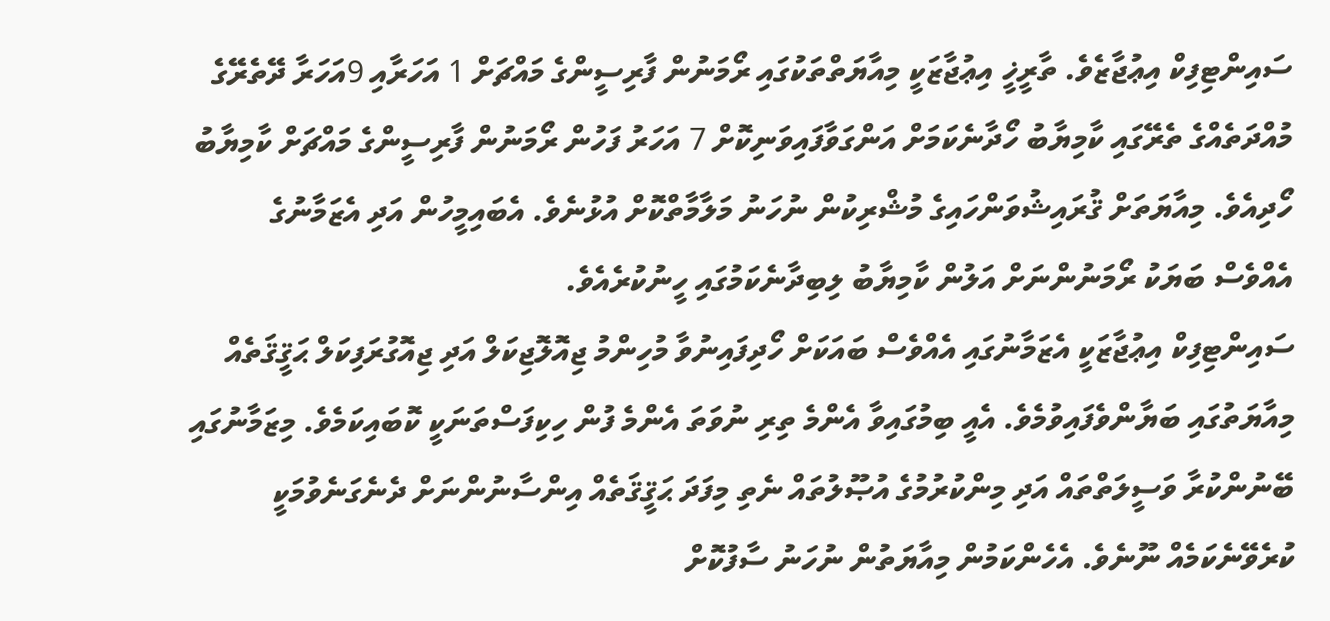ސައިންޓިފިކް އިޢުޖާޒެވެ. ތާރީޚީ އިޢުޖާޒަކީ މިއާޔަތްތަކުގައި ރޯމަނުން ފާރިސީންގެ މައްޗަށް 1 އަހަރާއި 9އަހަރާ ދޭތެރޭގެ މުއްދަތެއްގެ ތެރޭގައި ކާމިޔާބު ހޯދާނެކަމަށް އަންގަވާފައިވަނިކޮށް 7 އަހަރު ފަހުން ރޯމަނުން ފާރިސީންގެ މައްޗަށް ކާމިޔާބު ހޯދިއެވެ. މިއާޔަތަށް ޤުރައިޝުވަންހައިގެ މުޝްރިކުން ނުހަނު މަލާމާތްކޮށް އުޅުނެވެ. އެބައިމީހުން އަދި އެޒަމާނުގެ އެއްވެސް ބަޔަކު ރޯމަނުންނަށް އަލުން ކާމިޔާބު ލިބިދާނެކަމުގައި ހީނުކުރެއެވެ.
ސައިންޓިފިކް އިޢުޖާޒަކީ އެޒަމާނުގައި އެއްވެސް ބައަކަށް ހޯދިފައިނުވާ މުހިންމު ޖިއޮލޮޖިކަލް އަދި ޖިއޮގުރަފިކަލް ޙަޤީޤަތެއް މިއާޔަތުގައި ބަޔާންވެފައިވުމެވެ. އެއީ ބިމުގައިވާ އެންމެ ތިރި ނުވަތަ އެންމެ ފުން ހިކިފަސްތަނަކީ ކޮބައިކަމެވެ. މިޒަމާނުގައި ބޭނުންކުރާ ވަސީލަތްތައް އަދި މިންކުރުމުގެ އުޞޫލުތައް ނެތި މިފަދަ ޙަޤީޤަތެއް އިންސާނުންނަށް ދެނެގަނެވުމަކީ ކުރެވޭނެކަމެއް ނޫނެވެ. އެހެންކަމުން މިއާޔަތުން ނުހަނު ސާފުކޮށް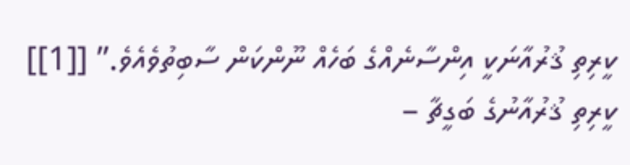ކީރިތި ޤުރުއާނަކީ އިންސާނެއްގެ ބަހެއް ނޫންކަން ސާބިތުވެއެވެ.” [[1]]
ކީރިތި ޤުރުއާނުގެ ބަގީޗާ –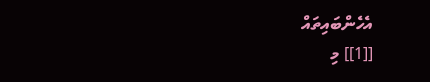އެހެންބައިތައް
[[1]] މި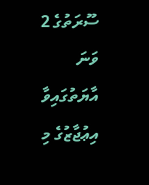ސޫރަތުގެ 2 ވަނަ އާޔަތުގައިވާ އިޢުޖާޒުގެ މި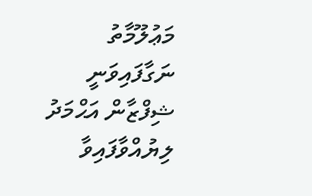މަޢުލޫމާތު ނަގާފައިވަނީ ޝިފްޒާން އަޙްމަދު ލިޔުއްވާފައިވާ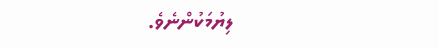ލިޔުމަކުންނެވެ.